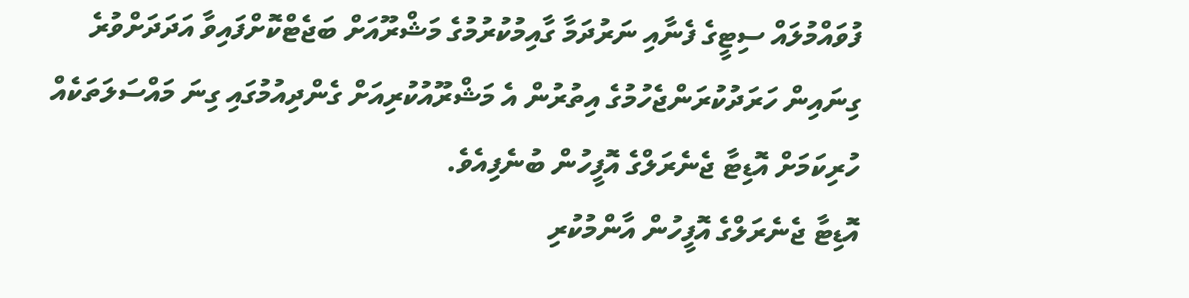ފުވައްމުލައް ސިޓީގެ ފެނާއި ނަރުދަމާ ގާއިމުކުރުމުގެ މަޝްރޫއަށް ބަޖެޓްކޮށްފައިވާ އަދަދަށްވުރެ ގިނައިން ހަރަދުކުރަންޖެހުމުގެ އިތުރުން އެ މަޝްރޫއުކުރިއަށް ގެންދިއުމުގައި ގިނަ މައްސަލަތަކެއް ހުރިކަމަށް އޮޑިޓާ ޖެނެރަލްގެ އޮފީހުން ބުނެފިއެވެ.
އޮޑިޓާ ޖެނެރަލްގެ އޮފީހުން އާންމުކުރި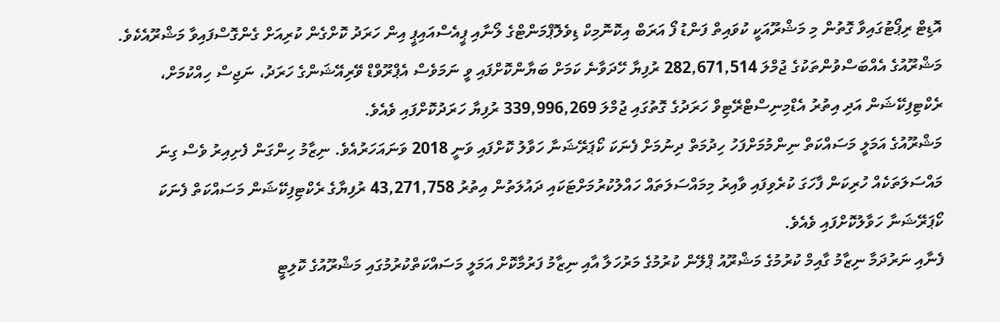އޮޑިޓް ރިޕޯޓުގައިވާ ގޮތުން މި މަޝްރޫއަކީ ކުވައިތް ފަންޑު ފޯ އަރަބް އިކޮނޮމިކް ޑިވެލޮޕްމަންޓްގެ ލޯނާއި ޕީއެސްއައިޕީ އިން ހަރަދު ކޮށްގެން ކުރިއަށް ގެންގޮސްފައިވާ މަޝްރޫއެކެވެ. މަޝްރޫއުގެ އެއްބަސްވުންތަކުގެ ޖުމްލަ 282,671,514 ރުފިޔާ ހޭދަވާނެ ކަމަށް ބަޔާންކޮށްފައި ވީ ނަމަވެސް އެޕްރޫވްޑް ވޭރިއޭޝަންގެ ހަރަދު، ނަޖިސް ހިއްކުމަށް، ރެކްޓިފިކޭޝަން އަދި އިތުރު އެޑްމިނިސްޓްރޭޓިވް ހަރަދުގެ ގޮތުގައި ޖުމްލަ 339,996,269 ރުފިޔާ ހަރަދުކޮށްފައި ވެއެވެ.
މަޝްރޫއުގެ އަމަލީ މަސައްކަތް ނިންމުމަށްފަހު ހިދުމަތް ދިނުމަށް ފެނަކަ ކޯޕަރޭޝަނާ ހަވާލު ކޮށްފައި ވަނީ 2018 ވަނައަހަރުއެވެ. ނިޒާމު ހިންގަން ފެށިއިރު ވެސް ގިނަ މައްސަލަތަކެއް ހުރިކަން ފާހަގަ ކުރެވިފައި ވާއިރު މިމައްސަލަތައް ހައްލުކުރުމަށްޓަކައި ދައުލަތުން އިތުރު 43,271,758 ރުފިޔާގެ ރެކްޓިފިކޭޝަން މަސައްކަތް ފެނަކަ ކޯޕަރޭޝަނާ ހަވާލުކޮށްފައި ވެއެވެ.
ފެނާއި ނަރުދަމާ ނިޒާމު ގާއިމް ކުރުމުގެ މަޝްރޫއު ޕްލޭން ކުރުމުގެ މަރުހަލާ އާއި ނިޒާމު ފަރުމާކޮށް އަމަލީ މަސައްކަތްކުރުމުގައި މަޝްރޫއުގެ ކޮލިޓީ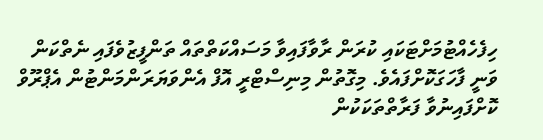ހިފެހެއްޓުމަށްޓަކައި ކުރަން ރާވާފައިވާ މަސައްކަތްތައް ތަންފީޒުވެފައި ނެތްކަން ވަނީ ފާހަގަކޮށްފައެވެ. މިގޮތުން މިނިސްޓްރީ އޮފް އެންވަޔަރަންމަންޓުން އެޕްރޫވް ކޮށްފައިނުވާ ފަރާތްތަކަކުން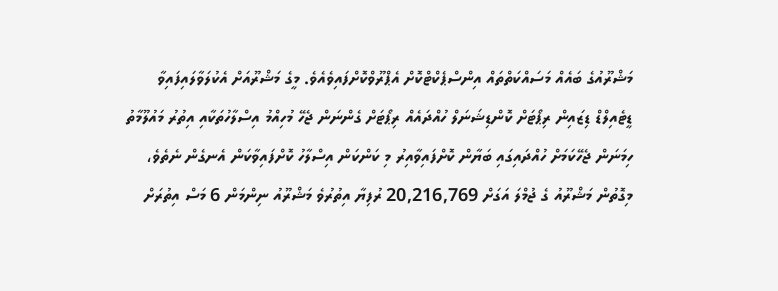މަޝްރޫއުގެ ބައެއް މަސައްކަތްތައް އިންސްޕެކްޓްކޮށް އެޕްރޫވްކޮށްފައިވެއެވެ. މީގެ މަޝްރޫއަށް އެކުލަވާލައިފައިވާ ޑީޓެއިލްޑް ޑިޒައިން ރިޕޯޓަށް ކޮންޑިޝަނަލް ހުއްދައެއް ރިޕޯޓަށް ގެންނަން ޖެހޭ މުހިއްމު އިސްލާހުތަކާއި އިތުރު މައުލޫމާތު ހިމަނަން ޖެހޭކަމަށް ހުއްދައިގައި ބަޔާން ކޮށްފައިވާއިރު މި ކަންކަން އިސްލާހު ކޮށްފައިވާކަން އެނގެން ނެތެވެ، މިގޮތުން މަޝްރޫއު ގެ ޖުމްލަ އަގަށް 20,216,769 ރުފިޔާ އިތުރުވެ މަޝްރޫއު ނިންމަން 6 މަސް އިތުރަށް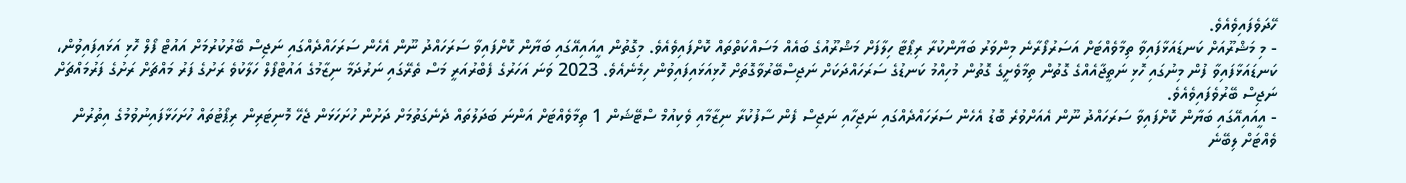ހޭދަވެފައިވެއެވެ.
- މި މަޝްރޫއަށް ކަނޑައަޅާފައިވާ ތިމާވެއްޓަށް އަސަރުފޯރާނެ މިންވަރު ބަޔާންކުރާ ރިޕޯޓާ ހިލާފަށް މަޝްރޫއުގެ ބައެއް މަސައްކަތްތައް ކޮށްފައިވެއެވެ. މިގޮތުން އީއައިއޭގައި ބަޔާން ކޮށްފައިވާ ސަރަހައްދު ނޫން އެހެން ސަރަހައްދެއްގައި ނަޖިސް ބޭރުކުރުމަށް އައުޓް ފޯލް ހޮޅި އަޅައިފައިވުން، ކަނޑައަޅާފައިވާ ފުން މިނުގައި ހޮޅި ނަތީޖާއެއްގެ ގޮތުން ތިމާވެށީގެ ގޮތުން މުހިއްމު ކަނޑުގެ ސަރަހައްދަކަށް ނަޖިސްބޭރުވާގޮތަށް ހޮޅިއަޅައިފައިވުން ހިމެނެއެވެ. 2023 ވަނަ އަހަރުގެ ފެބްރުއަރީ މަސް ތެރޭގައި ނަރުދަމާ ނިޒާމުގެ އައުޓްފޯލް ހަލާކުވެ ރަށުގެ ފަރު މައްޗަށް ރަށުގެ ފަރުމައްޗަށް ނަޖިސް ބޭރުވެފައިވެއެވެ.
- އީއައިއޭގައި ބަޔާން ކޮށްފައިވާ ސަރަހައްދު ނޫން އެއަށްވުރެ ބޮޑު އެހެން ސަރަހައްދެއްގައި ނަޖިހާއި ނަޖިސް ފެން ސާފުކުރާ ނިޒާމާއި ވެކިއުމް ސްޓޭޝަން 1 ތިމާވެއްޓަށް އަންނަ ބަދަލުތައް ދެނެގަތުމަށް ދަށުން ހުށަހަޅަން ޖެހޭ މޮނިޓަރިން ރިޕޯޓުތައް ހުށަހަޅާފައިނުވުމުގެ އިތުރުން ވެއްޓަށް ލިބޭނެ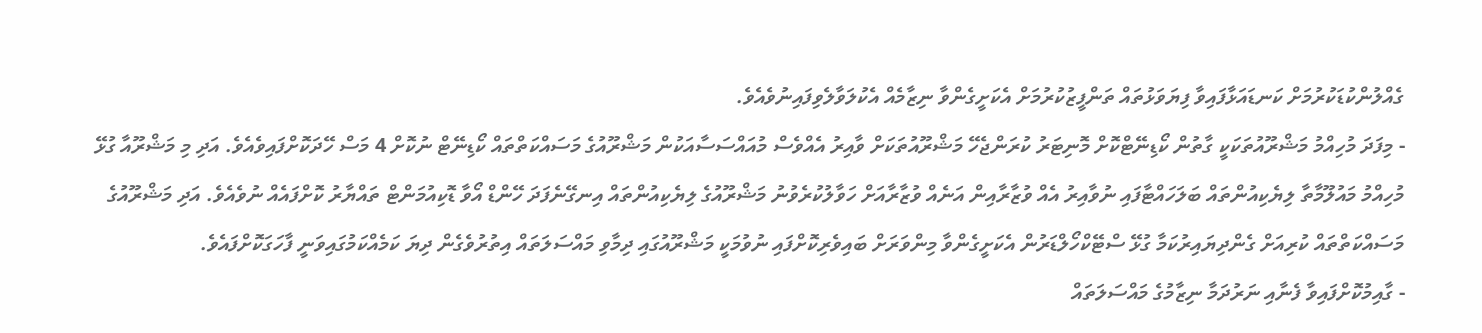ގެއްލުންކުޑަކުރުމަށް ކަނޑައަޅާފައިވާ ފިޔަވަޅުތައް ތަންފީޒުކުރުމަށް އެކަށީގެންވާ ނިޒާމެއް އެކުލަވާލެވިފައިނުވެއެވެ.
- މިފަދަ މުހިއްމު މަޝްރޫއުތަކަކީ ގާތުން ކޯޑިނޭޓްކޮށް މޮނިޓަރު ކުރަންޖެހޭ މަޝްރޫއުތަކަށް ވާއިރު އެއްވެސް މުއައްސަސާއަކުން މަޝްރޫއުގެ މަސައްކަތްތައް ކޯޑިނޭޓް ނުކޮށް 4 މަސް ހޭދަކޮށްފައިވެއެވެ. އަދި މި މަޝްރޫއާ ގުޅޭ މުހިއްމު މައުލޫމާތާ ލިޔެކިއުންތައް ބަލަހައްޓާފައި ނުވާއިރު އެއް ވުޒާރާއިން އަނެއް ވުޒާރާއަށް ހަވާލުކުރެވުނު މަޝްރޫއުގެ ލިޔެކިއުންތައް އިނގޭނެފަދަ ހޭންޑް އޯވާ ޑޮކިއުމަންޓް ތައްޔާރު ކޮށްފައެއް ނުވެއެވެ. އަދި މަޝްރޫއުގެ މަސައްކަތްތައް ކުރިއަށް ގެންދިޔައިރުކަމާ ގުޅޭ ސްޓޭކްހޯލްޑަރުން އެކަށީގެންވާ މިންވަރަށް ބައިވެރިކޮށްފައި ނުވުމަކީ މަޝްރޫއުގައި ދިމާވި މައްސަލަތައް އިތުރުވެގެން ދިޔަ ކަމެއްކަމުގައިވަނީ ފާހަގަކޮށްފައެވެ.
- ގާއިމުކޮށްފައިވާ ފެނާއި ނަރުދަމާ ނިޒާމުގެ މައްސަލަތައް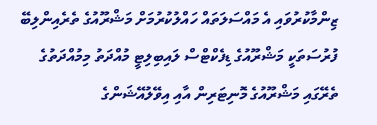ޒިންމާކުރުވައި އެ މައްސަލަތައް ހައްލުކުރުމަށް މަޝްރޫއުގެ ތެރެއިންލިބޭ ފުރުސަތަކީ މަޝްރޫއުގެ ޑިފެކްޓްސް ލައިބިލިޓީ މުއްދަތު މިމުއްދަތުގެ ތެރޭގައި މަޝްރޫއުގެ މޮނިޓަރިން އާއި އިވޭލުއޭޝަންގެ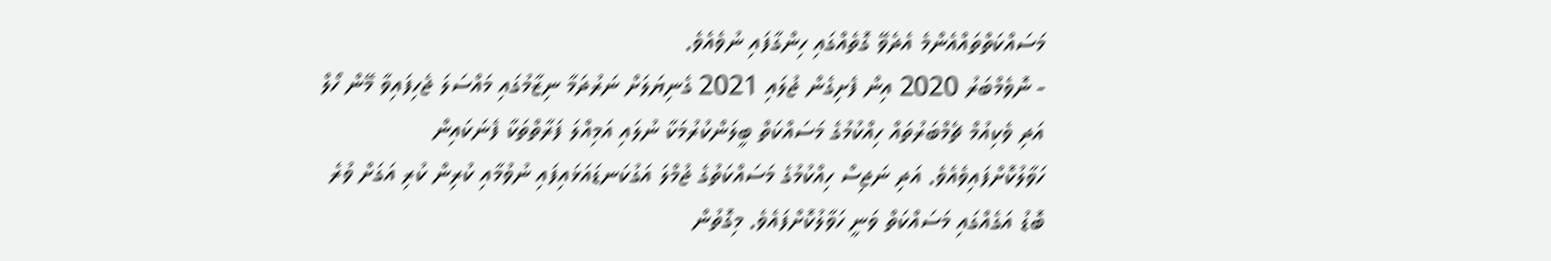މަސައްކަތްތައްއެންމެ އެދެވޭ ގޮތެއްގައި ހިންގާފައި ނުވެއެވެ.
- ނޮވެމްބަރު 2020 އިން ފެށިގެން ޖުލައި 2021 ގެނިޔަލަށް ނަރުދަމާ ނިޒާމުގައި މައްސަލަ ޖެހިފައިވާ މޭން ހޯލް އަދި ވެކިއުމް ޗެމްބަރުތައް ހިއްކުމުގެ މަސައްކަތް ބީލަންކުރުމަކާ ނުލައި އަމިއްލަ ފަރާތްތަކާ ފެނަކައިން ހަވާލުކޮށްފައިވެއެވެ. އަދި ނަޖިސް ހިއްކުމުގެ މަސައްކަތުގެ ޖުމްލަ އަގުކަނޑައަޅައިފައި ނުވުމާއި ކުރިން ކުރި އަގަށް ވުރެ ބޮޑު އަގެއްގައި މަސައްކަތް ވަނީ ހަވާލުކޮށްފައެވެ. މިގޮތުން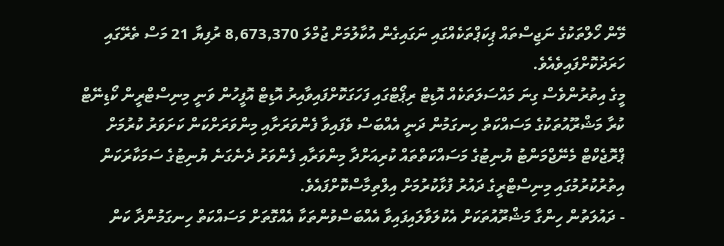މޭން ހޯލްތަކުގެ ނަޖިސްތައް ޕިކަޕްތަކެއްގައި ނަގައިގެން އުކާލުމަށް ޖުމްލަ 8,673,370 ރުފިޔާ 21 މަސް ތެރޭގައި ހަރަދުކޮށްފައިވެއެވެ.
މީގެ އިތުރުންވެސް ގިނަ މައްސަލަތަކެއް އޮޑިޓް ރިޕޯޓްގައި ފަހަގަކޮށްފައިވާއިރު އޮޑިޓް އޮފީހުން ވަނީ މިނިސްޓްރީން ކޯޑިނޭޓް ކުރާ މަޝްރޫއުތަކުގެ މަސައްކަތް ހިނގަމުން ދަނީ އެއްބަސް ވެފައިވާ ފެންވަރަށާއި މިންވަރަށްކަން ކަށަވަރު ކުރުމަށް ޕްރޮޖެކްޓް މެނޭޖްމަންޓު ޔުނިޓުގެ މަސައްކަތްތައް ކުރިއަށްދާ މިންވަރާއި ފެންވަރު ދެނެގަނެ ޔުނިޓުގެ ސަމަކާރަކަން އިތުރުކުރުމުގައި މިނިސްޓްރީގެ ދައުރު ފުޅާކުރުމަށް އިލްތިމާސްކޮށްފައެވެ.
- ދައުލަތުން ހިންގާ މަޝްރޫއުތަކަށް އެކުލަވާލައިފައިވާ އެއްބަސްވުންތަކާ އެއްގޮތަށް މަސައްކަތް ހިނގަމުންދާ ކަން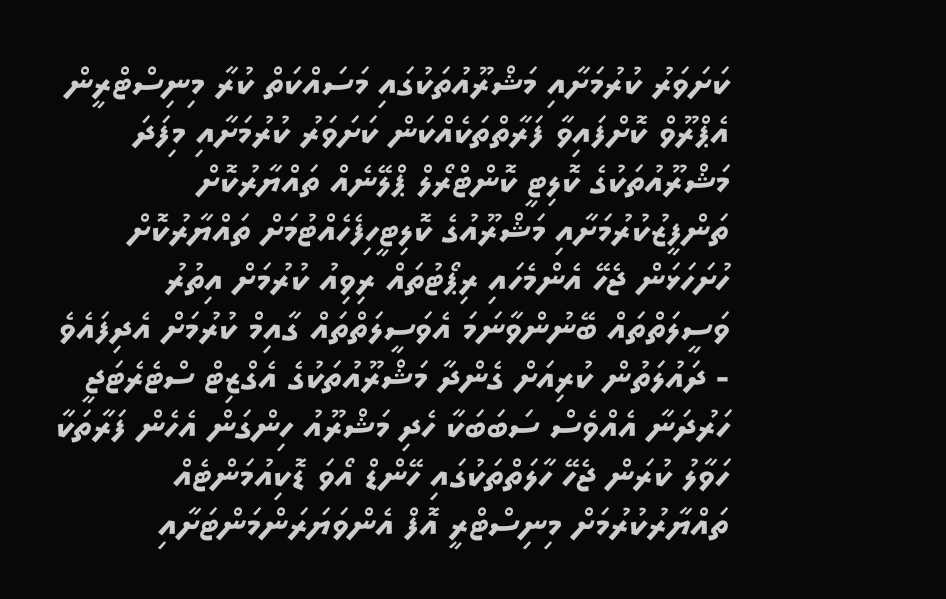ކަށަވަރު ކުރުމަށާއި މަޝްރޫއުތަކުގައި މަސައްކަތް ކުރާ މިނިސްޓްރީން އެޕްރޫވް ކޮށްފައިވާ ފަރާތްތަކެއްކަން ކަށަވަރު ކުރުމަށާއި މިފަދަ މަޝްރޫއުތަކުގެ ކޮލިޓީ ކޮންޓްރޯލް ޕްލޭނެއް ތައްޔާރުކޮށް ތަންފީޒުކުރުމަށާއި މަޝްރޫއުގެ ކޮލިޓީހިފެހެއްޓުމަށް ތައްޔާރުކޮށް ހުށަހަޅަން ޖެހޭ އެންމެހައި ރިޕޯޓުތައް ރިވިއު ކުރުމަށް އިތުރު ވަސީލަތްތައް ބޭނުންވާނަމަ އެވަސީލަތްތައް ގާއިމް ކުރުމަށް އެދިފައެވެ
- ދައުލަތުން ކުރިއަށް ގެންދާ މަޝްރޫއުތަކުގެ އެގްޒިޓް ސްޓެރެޓަޖީ ހަރުދަނާ އެއްވެސް ސަބަބަކާ ހެދި މަޝްރޫއު ހިންގަން އެހެން ފަރާތަކާ ހަވާލު ކުރަން ޖެހޭ ހާލަތްތަކުގައި ހޭންޑް އޯވަ ޑޮކިއުމަންޓެއް ތައްޔާރުކުރުމަށް މިނިސްޓްރީ އޮފް އެންވަޔަރަންމަންޓަށާއި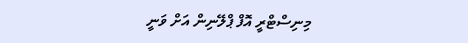މިނިސްޓްރީ އޮފް ޕްލޭނިން އަށް ވަނީ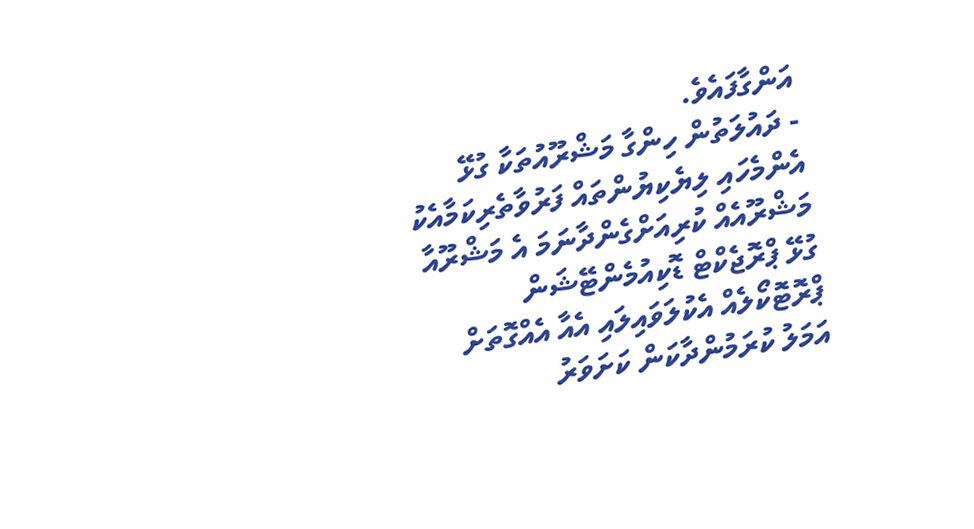އަންގާފައެވެ.
- ދައުލަތުން ހިންގާ މަޝްރޫއުތަކާ ގުޅޭ އެންމެހައި ލިޔެކިޔުންތައް ފަރުވާތެރިކަމާއެކު މަޝްރޫއެއް ކުރިއަށްގެންދާނަމަ އެ މަޝްރޫއާ ގުޅޭ ޕްރޮޖެކްޓް ޑޮކިއުމެންޓޭޝަން ޕްރޮޓޮކޯލެއް އެކުލަވައިލައި އެއާ އެއްގޮތަށް އަމަލު ކުރަމުންދާކަން ކަށަވަރު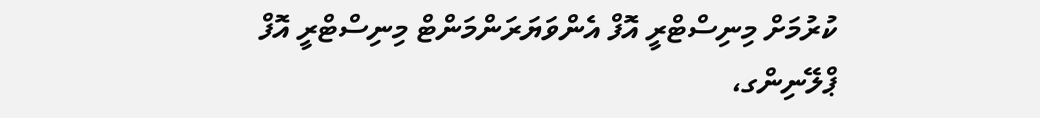ކުރުމަށް މިނިސްޓްރީ އޮފް އެންވަޔަރަންމަންޓް މިނިސްޓްރީ އޮފް ޕްލޭނިންގ،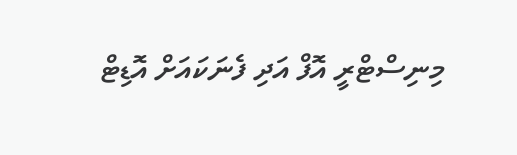މިނިސްޓްރީ އޮފް އަދި ފެނަކައަށް އޮޑިޓް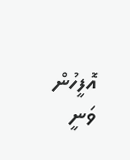އޮފީހުން ވަނީ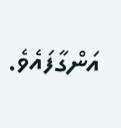އަންގާފައެވެ.